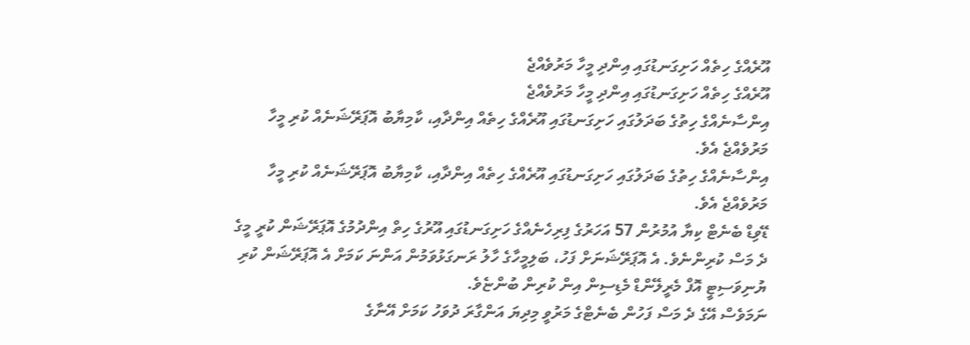އޫރެއްގެ ހިތެއް ހަށިގަނޑުގައި އިންދި މީހާ މަރުވެއްޖެ
އޫރެއްގެ ހިތެއް ހަށިގަނޑުގައި އިންދި މީހާ މަރުވެއްޖެ
އިންސާނެއްގެ ހިތުގެ ބަދަލުގައި ހަށިގަނޑުގައި އޫރެއްގެ ހިތެއް އިންދާއި، ކާމިޔާބު އޮޕަރޭޝަނެއް ކުރި މީހާ މަރުވެއްޖެ އެވެ.
އިންސާނެއްގެ ހިތުގެ ބަދަލުގައި ހަށިގަނޑުގައި އޫރެއްގެ ހިތެއް އިންދާއި، ކާމިޔާބު އޮޕަރޭޝަނެއް ކުރި މީހާ މަރުވެއްޖެ އެވެ.
ޑޭވިޑް ބެނެޓް ކިޔާ އުމުރުން 57 އަހަރުގެ ފިރިހެނެއްގެ ހަށިގަނޑުގައި އޫރުގެ ހިތް އިންދުމުގެ އޮޕަރޭޝަން ކުރީ މީގެ ދެ މަސް ކުރިންނެވެ. އެ އޮޕަރޭޝަނަށް ފަހު، ބަލިމީހާގެ ހާލު ރަނގަޅުވަމުން އަންނަ ކަމަށް އެ އޮޕަރޭޝަން ކުރި ޔުނިވަސިޓީ އޮފް މެރީލޭންޑް މެޑިސިން އިން ކުރިން ބުންޏެވެ.
ނަމަވެސް އޭގެ ދެ މަސް ފަހުން ބެނެޓްގެ މަރުވީ މިދިޔަ އަންގާރަ ދުވަހު ކަމަށް އޭނާގެ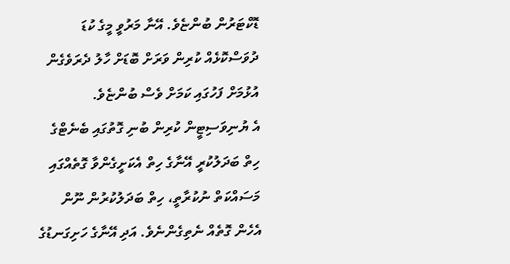ޑޮކްޓަރުން ބުންޏެވެ. އޭނާ މަރުވީ މީގެ ކުޑަ ދުވަސްކޮޅެއް ކުރިން ވަރަށް ބޮޑަށް ހާލު ދެރަވެގެން އުޅުމަށް ފަހުގައި ކަމަށް ވެސް ބުންޏެވެ.
އެ ޔުނިވަސިޓީން ކުރިން ބުނި ގޮތުގައި ބެނެޓްގެ ހިތް ބަދަލުކުރީ އޭނާގެ ހިތް އެކަށީގެންވާ ގޮތެއްގައި މަސައްކަތް ނުކުރާތީ، ހިތް ބަދަލުކުރުން ނޫން އެހެން ގޮތެއް ނެތިގެންނެވެ. އަދި އޭނާގެ ހަށިގަނޑުގެ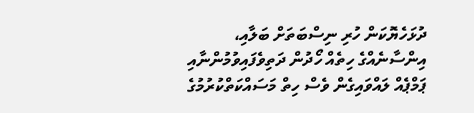ދުޅަހެޔޮކަން ހުރި ނިސްބަތަށް ބަލާއި، އިންސާނެއްގެ ހިތެއް ހޯދުން ދަތިވެފައިވުމުންނާއި ޕަމްޕެއް ލައްވައިގެން ވެސް ހިތް މަސައްކަތްކުރުމުގެ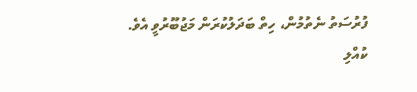ފުރުސަތު ނެތުމުން، ހިތް ބަދަލުކުރަން މަޖުބޫރުވީ އެވެ.
ކުއްލި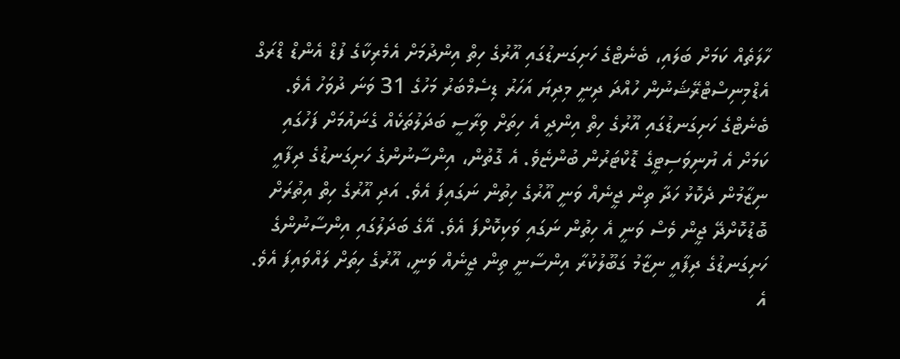ހާލަތެއް ކަމަށް ބަލައި، ބެނެޓްގެ ހަށިގަނޑުގައި އޫރުގެ ހިތް އިންދުމަށް އެމެރިކާގެ ފުޑް އެންޑް ޑްރަގް އެޑްމިނިސްޓްރޭޝަނުން ހުއްދަ ދިނީ މިދިޔަ އަހަރު ޑިސެމްބަރު މަހުގެ 31 ވަނަ ދުވަހު އެވެ.
ބެނެޓްގެ ހަށިގަނޑުގައި އޫރުގެ ހިތް އިންދީ އެ ހިތަށް ވިރާސީ ބަދަލުތަކެއް ގެނައުމަށް ފަހުގައި ކަމަށް އެ ޔުނިވަސިޓީގެ ޑޮކްޓަރުން ބުންޏެވެ. އެ ގޮތުން، އިންސާނުންގެ ހަށިގަނޑުގެ ދިފާއީ ނިޒާމުން ދެކޮޅު ހަދާ ތިން ޖީނެއް ވަނީ އޫރުގެ ހިތުން ނަގައިފަ އެވެ. އަދި އޫރުގެ ހިތް އިތުރަށް ބޮޑުކޮށްދޭ ޖީން ވެސް ވަނީ އެ ހިތުން ނަގައި ވަކިކޮށްފަ އެވެ. އޭގެ ބަދަލުގައި އިންސާނުންގެ ހަށިގަނޑުގެ ދިފާއީ ނިޒާމު ގަބޫލުކުރާ އިންސާނީ ތިން ޖީނެއް ވަނީ، އޫރުގެ ހިތަށް ލައްވައިފަ އެވެ.
އެ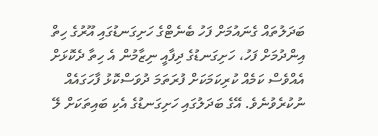ބަދަލުތައް ގެނައުމަށް ފަހު ބެނެޓްގެ ހަށިގަނޑުގައި އޫރުގެ ހިތް އިންދުމަށް ފަހު، ހަށިގަނޑުގެ ދިފާއީ ނިޒާމުން އެ ހިތާ ދެކޮޅަށް އެއްވެސް ކަމެއް ކުރިކަމަކަށް ފުރަތަމަ ދުވަސްކޮޅު ފާހަގައެއް ނުކުރެވުނެވެ. އޭގެ ބަދަލުގައި ހަށިގަނޑުގެ އެކި ބައިތަކަށް ލޭ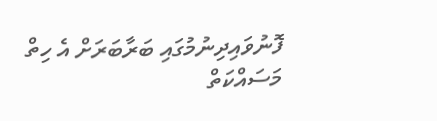ފޮނުވައިދިނުމުގައި ބަރާބަރަށް އެ ހިތް މަސައްކަތް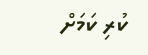ކުރި ކަމަށް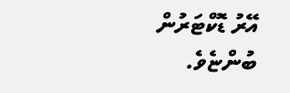އޭރު ޑޮކްޓަރުން ބުންޏެވެ.